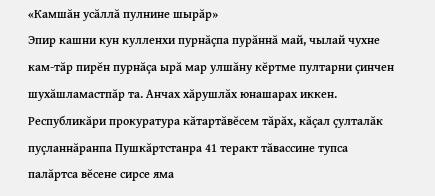«Камшăн усăллă пулнине шырăр»
Эпир кашни кун кулленхи пурнăçпа пурăннă май, чылай чухне кам-тăр пирĕн пурнăçа ырă мар улшăну кĕртме пултарни çинчен шухăшламастпăр та. Анчах хăрушлăх юнашарах иккен. Республикăри прокуратура кăтартăвĕсем тăрăх, кăçал çулталăк пуçланнăранпа Пушкăртстанра 41 теракт тăвассине тупса палăртса вĕсене сирсе яма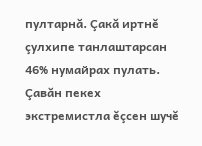пултарнă. Çакă иртнĕ çулхипе танлаштарсан 46% нумайрах пулать. Çавăн пекех экстремистла ĕçсен шучĕ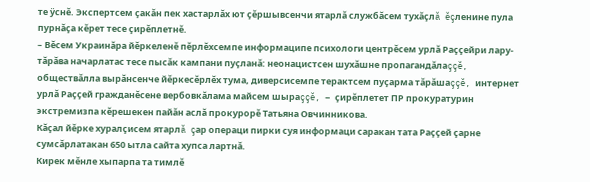те ÿснĕ. Экспертсем çакăн пек хастарлăх ют çĕршывсенчи ятарлă службăсем тухăçлă ĕçленине пула пурнăçа кĕрет тесе çирĕплетнĕ.
– Вĕсем Украинăра йĕркеленĕ пĕрлĕхсемпе информаципе психологи центрĕсем урлă Раççейри лару-тăрăва начарлатас тесе пысăк кампани пуçланă: неонацистсен шухăшне пропагандăлаççĕ, обществăлла вырăнсенче йĕркесĕрлĕх тума, диверсисемпе терактсем пуçарма тăрăшаççĕ, интернет урлă Раççей гражданĕсене вербовкăлама майсем шыраççĕ, – çирĕплетет ПР прокуратурин экстремизпа кĕрешекен пайăн аслă прокурорĕ Татьяна Овчинникова.
Кăçал йĕрке хуралçисем ятарлă çар операци пирки суя информаци саракан тата Раççей çарне сумсăрлатакан 650 ытла сайта хупса лартнă.
Кирек мĕнле хыпарпа та тимлĕ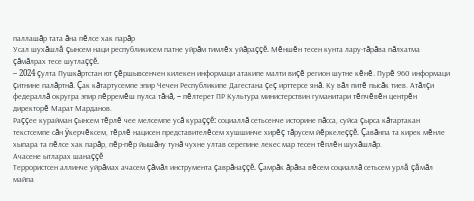паллашăр тата ăна пĕлсе хак парăр
Усал шухăшлă çынсем наци республикисем патне уйрăм тимлĕх уйăраççĕ. Мĕншĕн тесен кунта лару-тăрăва пăлхатма çăмăлрах тесе шутлаççĕ.
– 2024 çулта Пушкăртстан ют çĕршывсенчен килекен информаци атакипе малти виçĕ регион шутне кĕнĕ. Пурĕ 960 информаци çитнине палăртнă. Çак кăтартусемпе эпир Чечен Республикипе Дагестана çеç ирттерсе янă. Ку вăл питĕ пысăк тиев. Атăлçи федераллă округра эпир пĕрремĕш пулса тăнă, – пĕлтерет ПР Культура министерствин гуманитари тĕпчĕвĕн центрĕн директорĕ Марат Марданов.
Раççее курайман çынсем тĕрлĕ чее мелсемпе усă кураççĕ: социаллă сетьсенче историне пăсса, суйса çырса кăтартакан текстсемпе сăн ÿкерчĕксем, тĕрлĕ нацисен представителĕсем хушшинче хирĕç тăрусем йĕркелеççĕ. Çавăнпа та кирек мĕнле хыпара та пĕлсе хак парăр, пĕр-пĕр йышăну тунă чухне ултав серепине лекес мар тесен тĕплĕн шухăшлăр.
Ачасене ытларах шанаççĕ
Террористсен аллинче уйрăмах ачасем çăмăл инструмента çаврăнаççĕ. Çамрăк ăрăва вĕсем социаллă сетьсем урлă çăмăл майпа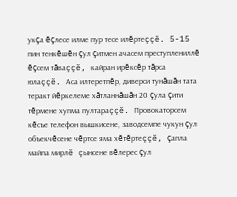укçа ĕçлесе илме пур тесе илĕртеççĕ. 5-15 пин тенкĕшĕн çул çитмен ачасем преступлениллĕ ĕçсем тăваççĕ, кайран ирĕксĕр тăрса юлаççĕ. Аса илтеретпĕр, диверси тунăшăн тата теракт йĕркелеме хăтланнăшăн 20 çула çити тĕрмене хупма пултараççĕ. Провокаторсем кĕсъе телефон вышкисене, заводсемпе чукун çул объекчĕсене чĕртсе яма хĕтĕртеççĕ, çапла майпа мирлĕ çынсене вĕлерес çул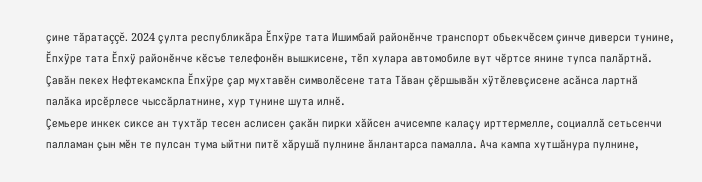çине тăратаççĕ. 2024 çулта республикăра Ĕпхÿре тата Ишимбай районĕнче транспорт обьекчĕсем çинче диверси тунине, Ĕпхÿре тата Ĕпхÿ районĕнче кĕсъе телефонĕн вышкисене, тĕп хулара автомобиле вут чĕртсе янине тупса палăртнă. Çавăн пекех Нефтекамскпа Ĕпхÿре çар мухтавĕн символĕсене тата Тăван çĕршывăн хÿтĕлевçисене асăнса лартнă палăка ирсĕрлесе чыссăрлатнине, хур тунине шута илнĕ.
Çемьере инкек сиксе ан тухтăр тесен аслисен çакăн пирки хăйсен ачисемпе калаçу ирттермелле, социаллă сетьсенчи палламан çын мĕн те пулсан тума ыйтни питĕ хăрушă пулнине ăнлантарса памалла. Ача кампа хутшăнура пулнине,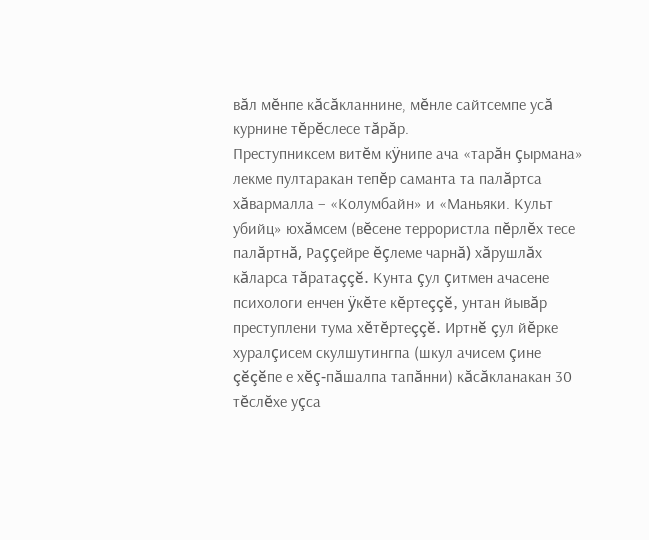вăл мĕнпе кăсăкланнине, мĕнле сайтсемпе усă курнине тĕрĕслесе тăрăр.
Преступниксем витĕм кÿнипе ача «тарăн çырмана» лекме пултаракан тепĕр саманта та палăртса хăвармалла – «Колумбайн» и «Маньяки. Культ убийц» юхăмсем (вĕсене террористла пĕрлĕх тесе палăртнă, Раççейре ĕçлеме чарнă) хăрушлăх кăларса тăратаççĕ. Кунта çул çитмен ачасене психологи енчен ÿкĕте кĕртеççĕ, унтан йывăр преступлени тума хĕтĕртеççĕ. Иртнĕ çул йĕрке хуралçисем скулшутингпа (шкул ачисем çине çĕçĕпе е хĕç-пăшалпа тапăнни) кăсăкланакан 30 тĕслĕхе уçса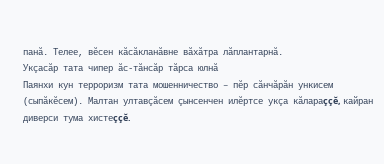панă. Телее, вĕсен кăсăкланăвне вăхăтра лăплантарнă.
Укçасăр тата чипер ăс-тăнсăр тăрса юлнă
Паянхи кун терроризм тата мошенничество – пĕр сăнчăрăн ункисем (сыпăкĕсем). Малтан ултавçăсем çынсенчен илĕртсе укçа кăлараççĕ, кайран диверси тума хистеççĕ.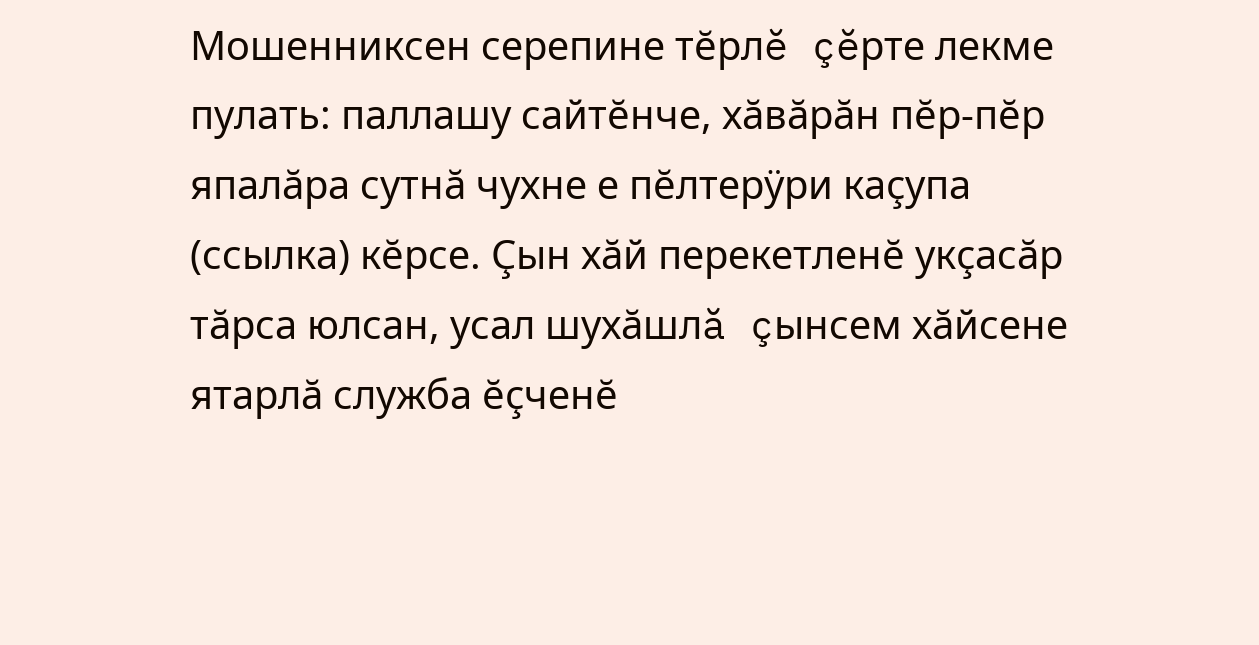Мошенниксен серепине тĕрлĕ çĕрте лекме пулать: паллашу сайтĕнче, хăвăрăн пĕр-пĕр япалăра сутнă чухне е пĕлтерÿри каçупа (ссылка) кĕрсе. Çын хăй перекетленĕ укçасăр тăрса юлсан, усал шухăшлă çынсем хăйсене ятарлă служба ĕçченĕ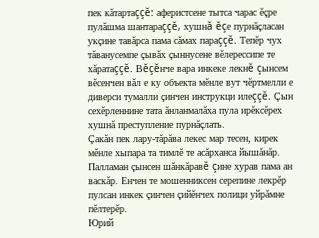пек кăтартаççĕ: аферистсене тытса чарас ĕçре пулăшма шантараççĕ, хушнă ĕçе пурнăçласан укçине тавăрса пама сăмах параççĕ. Тепĕр чух тăванусемпе çывăх çыннусене вĕлерессипе те хăратаççĕ. Вĕçĕнче вара инкеке лекнĕ çынсем вĕсенчен вăл е ку объекта мĕнле вут чĕртмелли е диверси тумалли çинчен инструкци илеççĕ. Çын сехĕрленнине тата ăнланмалăха пула ирĕксĕрех хушнă преступление пурнăçлать.
Çакăн пек лару-тăрăва лекес мар тесен, кирек мĕнле хыпара та тимлĕ те асăрханса йышăнăр. Палламан çынсен шăнкăравĕ çине хурав пама ан васкăр. Енчен те мошенниксен серепине лекрĕр пулсан инкек çинчен çийĕнчех полици уйрăмне пĕлтерĕр.
Юрий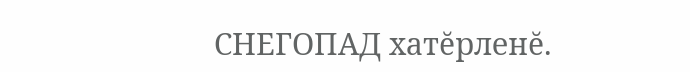СНЕГОПАД хатĕрленĕ.